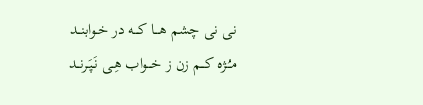نی نی چشم هـــا کـــه در خـوابنــد
مـُـژه کـــم زن ز خـــواب هِـی نَپَـرنــد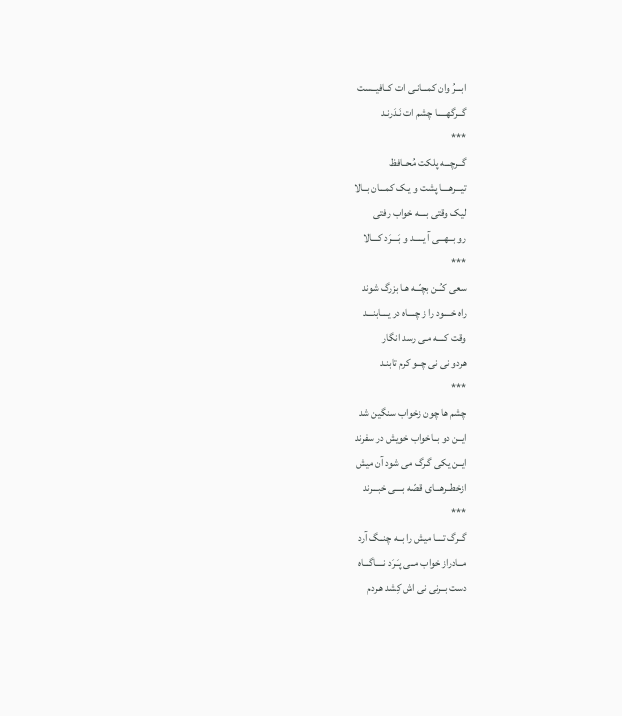ابـــرُ وان کمـــانـی ات کــافیــست
گــرگهـــــا چشم ات نَـدَرنـد
***
گــرچـــه پلکت مُحــافظ
تیـــرهــــا پشت و یـک کمـــان بــالا
لیک وقتی بــــه خواب رفتی
رو بــهـــی آ یـــــد و بَــــرَد کـــالا
***
سعی کـُــن بچـّــه هـا بزرگ شوند
راه خــــود را ز چــــاه در یــــابنـــد
وقت کــــه مـی رسد انگار
هردو نی نی چــو کرم تابنـد
***
چشم ها چون زخواب سنگین شد
ایــن دو بــاخواب خویش در سفرند
ایــن یکی گـرگ می شود آن میش
ازخطــرهـــای قصّه بــــی خبـــرند
***
گــرگ تــــا میش را بــه چنــگ آرد
مــادراز خواب مــی پـَـرَد نــــاگـــاه
دست بــرنی نی اش کِشد هـردم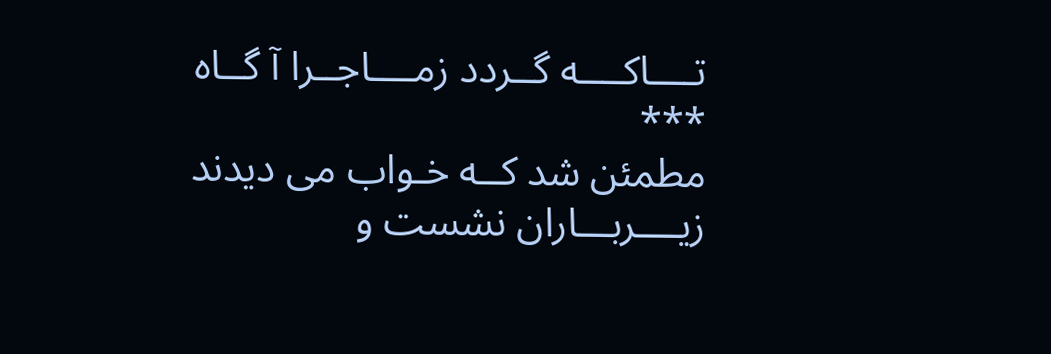تــــاکــــه گــردد زمــــاجــرا آ گــاه
***
مطمئن شد کــه خـواب می دیدند
زیــــربـــاران نشست و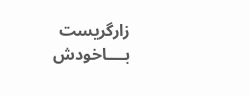زارگریست
بــــاخودش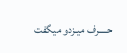حــــرف میـزدو میگفت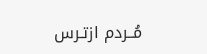مُــردم ازتـرس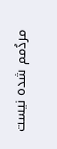مردُمم شده نیست